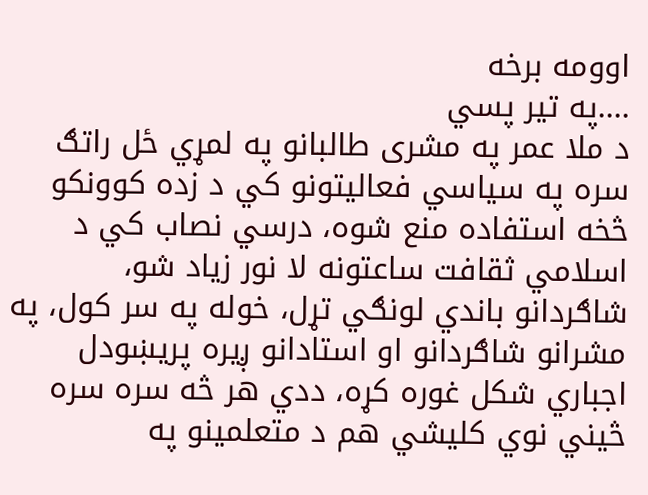اوومه برخه
....په تیر پسي
د ملا عمر په مشری طالبانو په لمړي ځل راتګ سره په سیاسي فعالیتونو کي د زده کوونکو څخه استفاده منع شوه، درسي نصاب کي د اسلامي ثقافت ساعتونه لا نور زیاد شو، شاګردانو باندي لونګي تړل، خوله په سر کول، په مشرانو شاګردانو او استادانو ږیره پریښودل اجباري شکل غوره کړه، ددي هر څه سره سره څیني نوي کلیشي هم د متعلمینو په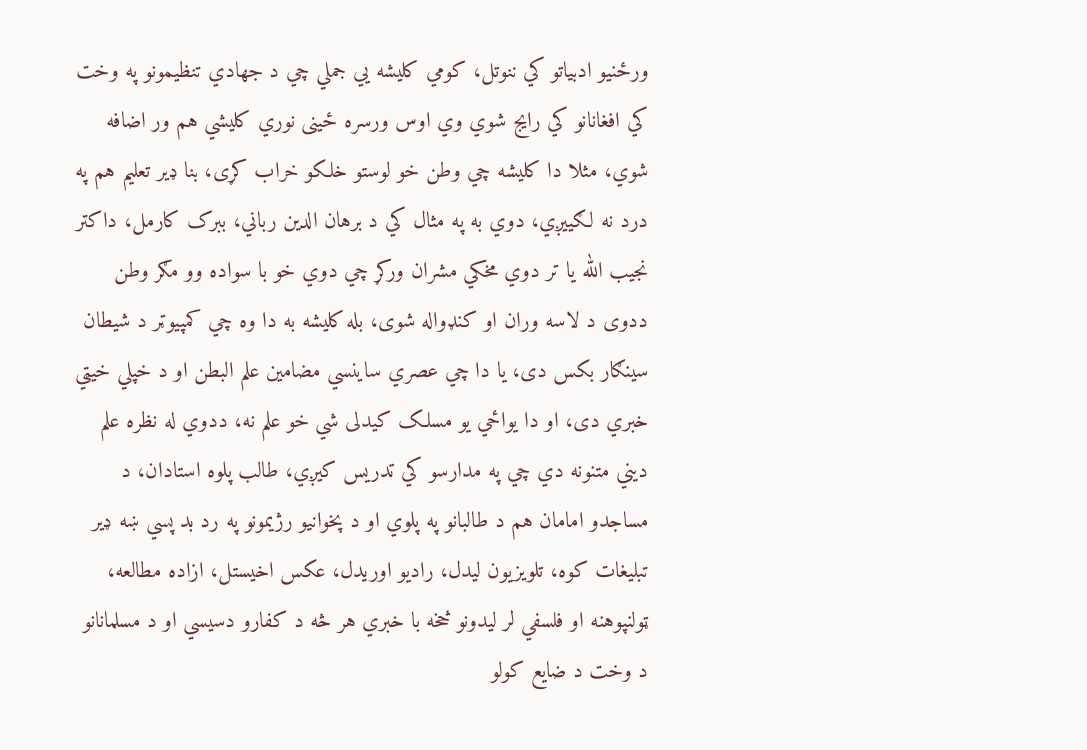ورځنیو ادبیاتو کي ننوتل، کومي کلیشه يي جملي چي د جهادي تنظیمونو په وخت کي افغانانو کي رایج شوي وي اوس ورسره ځينی نوري کلیشي هم ور اضافه شوي، مثلا دا کلیشه چي وطن خو لوستو خلکو خراب کړی، بنا ډیر تعلیم هم په درد نه لګيیږي، دوي به په مثال کي د برهان الدین رباني، ببرک کارمل، داکتر نجیب الله یا تر دوي مخکي مشران ورکړ چي دوي خو با سواده وو مګر وطن ددوی د لاسه وران او کنډواله شوی، بله کلیشه به دا وه چي کمپیوټر د شیطان سینګار بکس دی، یا دا چي عصري ساینسي مضامین علم البطن او د خپلي خیټي خبري دی، او دا یواځي یو مسلک کیدلی شي خو علم نه، ددوي له نظره علم دیني متنونه دي چي په مدارسو کي تدریس کیږي، طالب پلوه استادان، د مساجدو امامان هم د طالبانو په پلوي او د پخوانیو رژیمونو په رد بد پسي ښه ډیر تبلیغات کوه، تلویزیون لیدل، رادیو اوریدل، عکس اخیستل، ازاده مطالعه، ټولنپوهنه او فلسفي لر لیدونو څخه با خبري هر څه د کفارو دسیسي او د مسلمانانو د وخت د ضایع کولو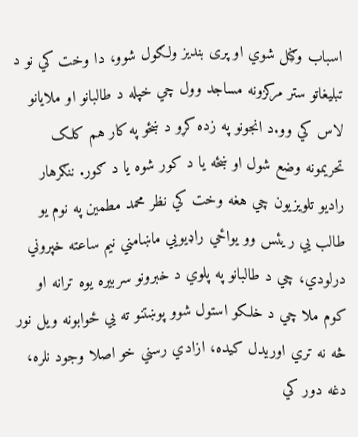اسباب وګڼل شوي او پری بندیز ولګول شوو، دا وخت کي نو د تبلیغاتو ستر مرکزونه مساجد وول چي خپله د طالبانو او ملایانو لاس کي وو.د انجونو په زده کړو د ښځو په کار هم کلک تحریمونه وضع شول او ښځه یا د کور شوه یا د ګور. ننګرهار رادیو تلویزیون چي هغه وخت کي نظر محمد مطمین په نوم یو طالب يي ریئس وو یواځي راډیويي ماښامني نیم ساعته خپروني درلودي، چي د طالبانو په پلوي د خبرونو سربیره یوه ترانه او کوم ملا چي د خلکو استول شوو پوښتنو ته يي ځوابونه ویل نور څه نه تري اوریدل کیده، ازادي رسني خو اصلا وجود نلره، دغه دور کي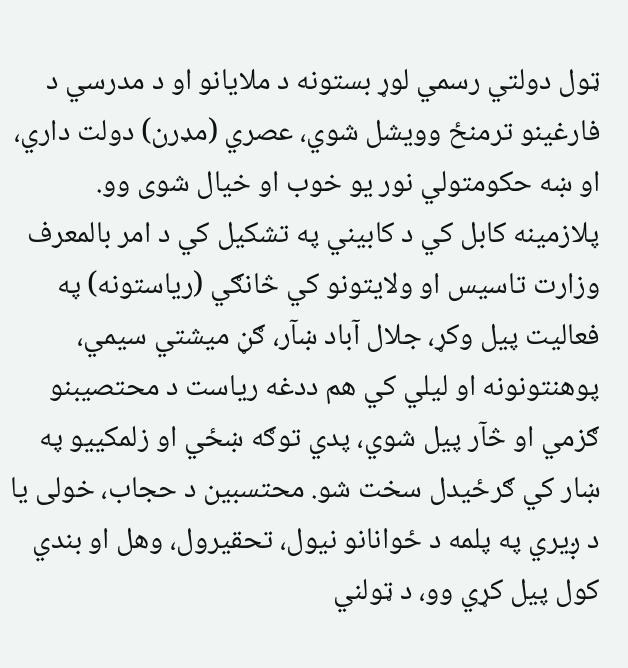ټول دولتي رسمي لوړ بستونه د ملایانو او د مدرسي د فارغینو ترمنځ وویشل شوي، عصري (مډرن) دولت داري، او ښه حکومتولي نور یو خوب او خیال شوی وو.
پلازمینه کابل کي د کابیني په تشکیل کي د امر بالمعرف وزارت تاسیس او ولایتونو کي څانګي (ریاستونه) په فعالیت پیل وکړ، جلال آباد ښآر، ګڼ میشتي سیمي، پوهنتونونه او لیلي کي هم ددغه ریاست د محتصیبنو ګزمي او څآر پيل شوي، پدي توګه ښځي او زلمکيیو په ښار کي ګرځيدل سخت شو. محتسبین د حجاب، خولی یا د ږیري په پلمه د ځوانانو نیول، تحقیرول، وهل او بندي کول پیل کړي وو، د ټولني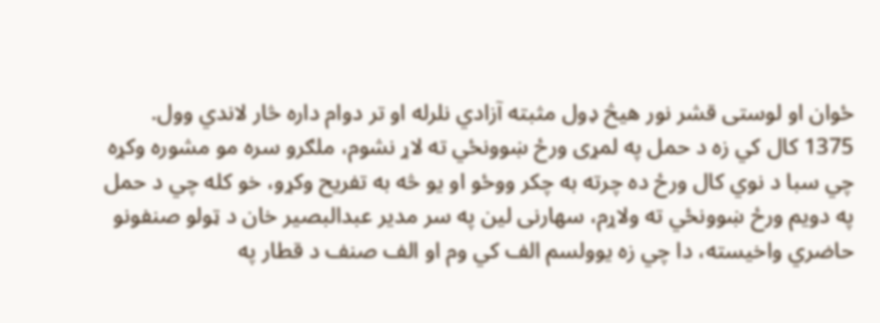ځوان او لوستی قشر نور هیڅ ډول مثبته آزادي نلرله او تر دوام داره څار لاندي وول.
1375 کال کي زه د حمل په لمړی ورځ ښوونځي ته لاړ نشوم، ملګرو سره مو مشوره وکړه چي سبا د نوي کال ورځ ده چرته به چکر ووځو او یو څه به تفریح وکړو، خو کله چي د حمل په دویم ورځ ښوونځي ته ولاړم، سهارنی لین په سر مدیر عبدالبصیر خان د ټولو صنفونو حاضري واخیسته، دا چي زه یوولسم الف کي وم او الف صنف د قطار په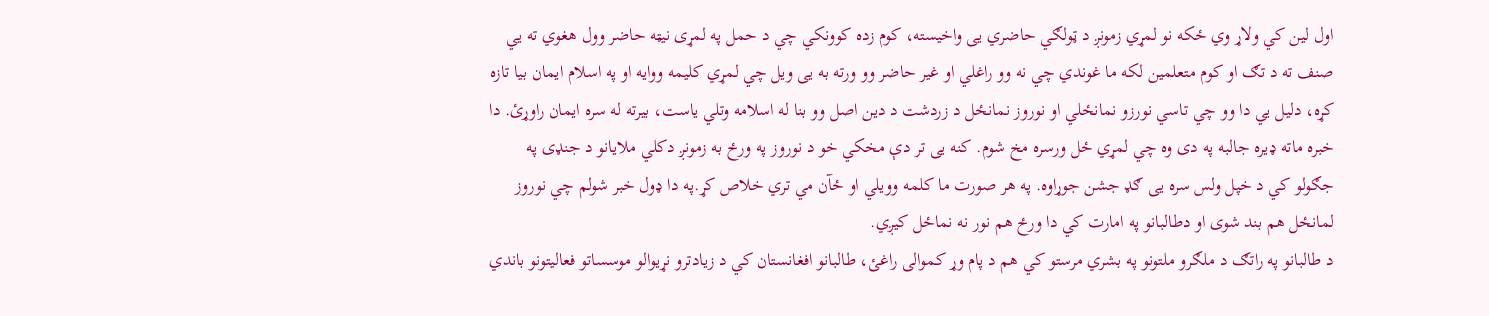اول لین کي ولاړ وي ځکه نو لمړي زمونږ د ټولګي حاضري يی واخیسته، کوم زده کوونکي چي د حمل په لمړی نیټه حاضر وول هغوي ته يي صنف ته د تګ او کوم متعلمین لکه ما غوندي چي نه وو راغلي او غیر حاضر وو ورته به يی ویل چي لمړي کلیمه ووایه او په اسلام ایمان بیا تازه کړه، دلیل يي دا وو چي تاسي نورزو نمانځلي او نوروز نمانځل د زردشت د دین اصل وو بنا له اسلامه وتلي یاست، بیرته له سره ایمان راوړئ. دا خبره ماته ډیره جالبه په دی وه چي لمړي ځل ورسره مخ شوم. کنه يی تر دې مخکي خو د نوروز په ورځ به زمونږ دکلي ملایانو د جنډی په جګولو کي د خپل ولس سره يی ګډ جشن جوړاوه. په هر صورت ما کلمه وویلي او ځآن مي تري خلاص کړ.په دا ډول خبر شولم چي نوروز لمانځل هم بند شوی او دطالبانو په امارت کي دا ورځ هم نور نه نماځل کیږي.
د طالبانو په راتګ د ملګرو ملتونو په بشري مرستو کي هم د پام وړ کموالی راغئ، طالبانو افغانستان کي د زیادترو نړیوالو موسساتو فعالیتونو باندي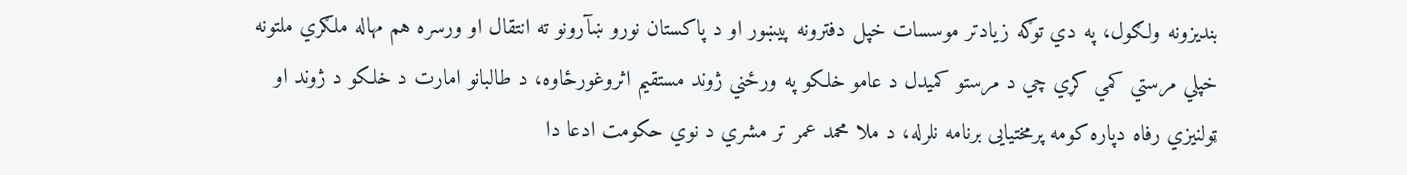بندیزونه ولګول، په دي توګه زیادتر موسسات خپل دفترونه پیښور او د پاکستان نورو ښآرونو ته انتقال او ورسره هم مهاله ملګري ملتونه خپلي مرستي کمي کړي چي د مرستو کمیدل د عامو خلکو په ورځني ژوند مستقیم اثروغورځاوه، د طالبانو امارت د خلکو د ژوند او ټولنیزي رفاه دپاره کومه پرمختیايی برنامه نلرله، د ملا محمد عمر تر مشري د نوي حکومت ادعا دا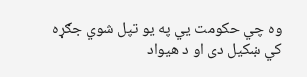وه چي حکومت يي په یو تپل شوي جګړه کي ښکیل دی او د هیواد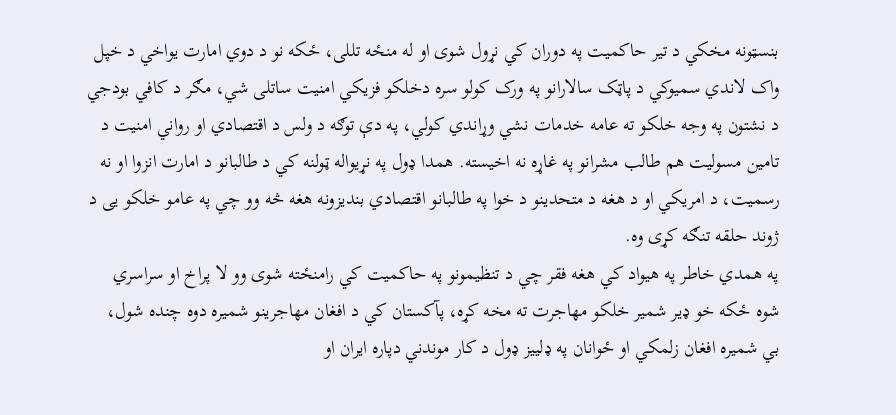بنسټونه مخکي د تیر حاکمیت په دوران کي نړول شوی او له منځه تللی، ځکه نو د دوي امارت یواخي د خپل واک لاندي سمیوکي د پاټک سالارانو په ورک کولو سره دخلکو فزیکي امنیت ساتلی شي، مګر د کافي بودجي د نشتون په وجه خلکو ته عامه خدمات نشي وړاندي کولي، په دې توګه د ولس د اقتصادي او رواني امنیت د تامین مسولیت هم طالب مشرانو په غاړه نه اخیسته. همدا ډول په نړیواله ټولنه کي د طالبانو د امارت انزوا او نه رسمیت، د امریکي او د هغه د متحدینو د خوا په طالبانو اقتصادي بندیزونه هغه څه وو چي په عامو خلکو يی د ژوند حلقه تنګه کړی وه.
په همدي خاطر په هیواد کي هغه فقر چي د تنظیمونو په حاکمیت کي رامنځته شوی وو لا پراخ او سراسري شوه ځکه خو ډیر شمیر خلکو مهاجرت ته مخه کړه، پآکستان کي د افغان مهاجرینو شمیره دوه چنده شول، بي شمیره افغان زلمکي او ځوانان په ډلییز ډول د کار موندني دپاره ایران او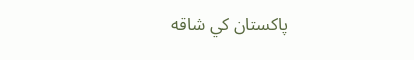پاکستان کي شاقه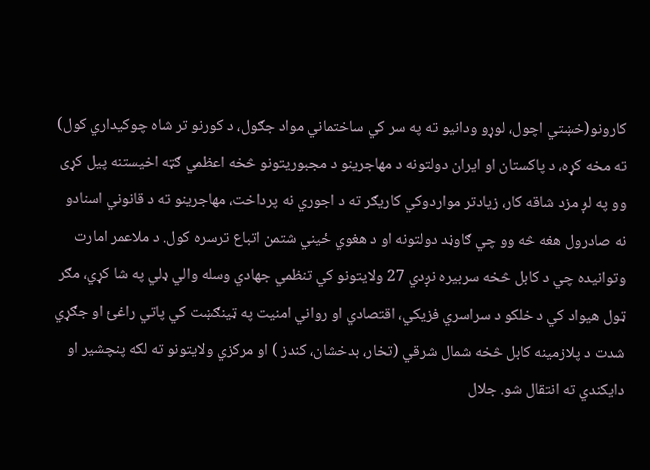کارونو(خښتي اچول، لوړو ودانیو ته په سر کي ساختماني مواد جګول، د کورنو تر شاه چوکیداري کول) ته مخه کړه، د پاکستان او ایران دولتونه د مهاجرینو د مجبوریتونو څخه اعظمي ګټه اخیستنه پیل کړی وو په لږ مزد شاقه کار، زیادتر مواردوکي کاریګر ته د اجوري نه پرداخت، مهاجرینو ته د قانوني اسنادو نه صادرول هغه څه وو چي ګاوڼد دولتونه او د هغوي ځيني شتمن اتباع ترسره کول. د ملاعمر امارت وتوانیده چي د کابل څخه سربیره نږدي 27 ولایتونو کي تنظمي جهادي وسله والي ډلي په شا کړي، مګر ټول هیواد کي د خلکو د سراسري فزیکي، اقتصادي او رواني امنیت په ټینګښت کي پاتي راغئ او جګړي شدت د پلازمینه کابل څخه شمال شرقي (تخار، بدخشان، کندز ) او مرکزي ولایتونو ته لکه پنچشیر او دایکندي ته انتقال شو. جلال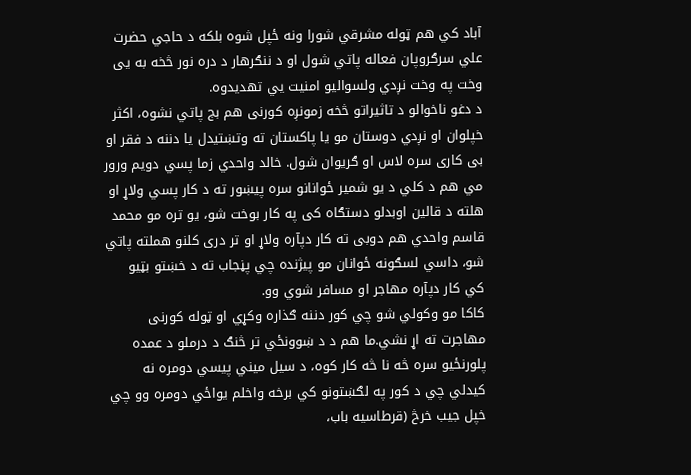آباد کي هم ټوله مشرقي شورا ونه ځپل شوه بلکه د حاجي حضرت علي سرګروپان فعاله پاتي شول او د ننګرهار د دره نور څخه به يی وخت په وخت نږدي ولسوالیو امنیت يي تهدیدوه.
د دغو ناخوالو د تاثیراتو څخه زمونږه کورنی هم بج پاتي نشوه، اکثر خپلوان او نږدي دوستان مو یا پاکستان ته وتښتیدل یا دننه د فقر او بی کاری سره لاس او ګریوان شول. خالد واحدي زما پسي دویم ورور مي هم د کلي د یو شمیر ځوانانو سره پیښور ته د کار پسي ولاړ او هلته د قالین اوبدلو دستګاه کی په کار بوخت شو، یو تره مو محمد قاسم واحدي هم دوبی ته کار دپآره ولاړ او تر دری کلنو هملته پاتي شو، داسي لسګونه ځوانان مو پیژنده چي پڼجاب ته د خښتو بټیو کي کار دپآره مهاجر او مسافر شوي وو.
کاکا مو وکولي شو چي کور دننه ګذاره وکړي او ټوله کورنی مهاجرت ته اړ نشي.ما هم د د ښوونځي تر څنګ د درملو د عمده پلورنځیو سره څه نا څه کار کوه، د سیل میني پیسي دومره نه کیدلي چي د کور په لګښتونو کي برخه واخلم یواځي دومره وو چي خپل جیب خرڅ (قرطاسیه باب،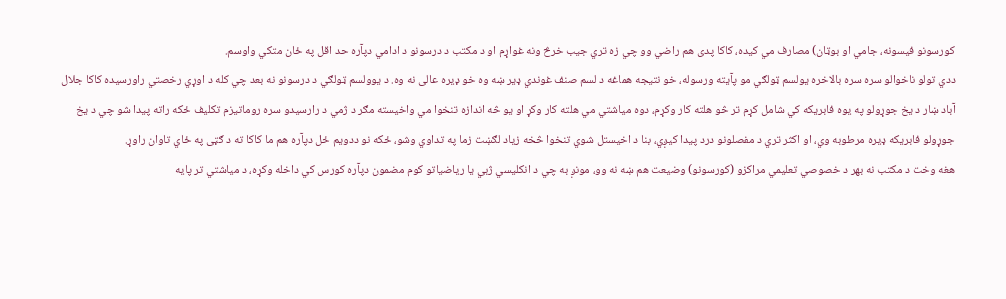کورسونو فیسونه، جامي او بوټان) مصارف مي کیده، کاکا پدی هم راضي وو چي زه تري جیب خرڅ ونه غواړم او د مکتب د درسونو د ادامي دپآره حد اقل په ځان متکي واوسم.
ددي تولو ناخوالو سره سره بالاخره یولسم ټولګي مو پآیته ورسوله، خو نتیجه هماغه د لسم صنف غوندي ډیر ښه وه خو ډیره عالی نه وه. د یوولسم ټولګي د درسونو نه بعد چي کله د اوړي رخصتي راورسیده کاکا جلال آباد ښار د یخ جوړولو په یوه فابریکه کي شامل کړم تر څو هلته کار وکړم، دوه میاشتي مي هلته کار وکړ او یو څه اندازه تنخوا مي واخیسته مګر د ژمي د رارسیدو سره روماتیزم تکلیف ځکه راته پیدا شو چي د یخ جوړولو فابریکه ډیره مرطوبه وي، او اکثر تري د مفصلونو درد پیدا کیږي، بنا د اخیستل شوي تنخوا څخه زیاد لګښت زما په تداوي وشو، ځکه نو ددویم ځل دپآره هم ما کاکا ته د ګټی په ځاي تاوان راوړ.
هغه وخت د مکتب نه بهر د خصوصي تعلیمي مراکزو (کورسونو) وضیعت هم ښه نه وو، مونږ به چي د انکلیسي ژبي یا ریاضیاتو کوم مضمون دپآره کورس کي داخله وکړه، د میاشتي تر پایه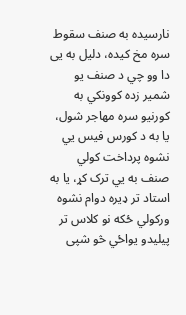نارسیده به صنف سقوط سره مخ کیده، دلیل به يی دا وو چي د صنف یو شمیر زده کوونکي به کورنیو سره مهاجر شول، یا به د کورس فیس يي نشوه پرداخت کولي صنف به يي ترک کړ، یا به استاد تر ډیره دوام نشوه ورکولي ځکه نو کلاس تر پیلیدو یواځي څو شپی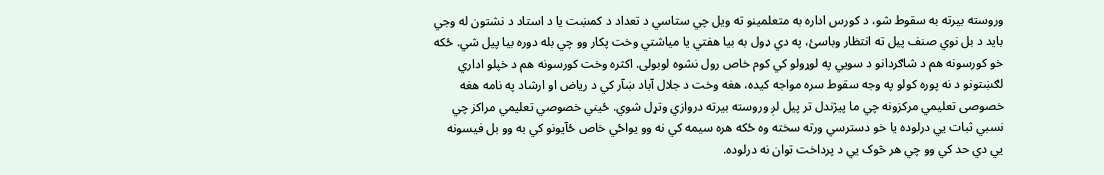وروسته بیرته به سقوط شو، د کورس اداره به متعلمینو ته ویل چي ستاسي د تعداد د کمښت یا د استاد د نشتون له وجي باید د بل نوي صنف پیل ته انتظار وباسئ، په دي ډول به بیا هفتي یا میاشتي وخت پکار وو چي بله دوره بیا پیل شي. ځکه خو کورسونه هم د شاګردانو د سويي په لوړولو کي کوم خاص رول نشوه لوبولی. اکثره وخت کورسونه هم د خپلو اداري لګښتونو د نه پوره کولو په وجه سقوط سره مواجه کیده، هغه وخت د جلال آباد ښآر کي د ریاض او ارشاد په نامه هغه خصوصی تعلیمي مرکزونه چي ما پیژندل تر پیل لږ وروسته بیرته دروازي وتړل شوي. ځیني خصوصي تعلیمي مراکز چي نسبي ثبات يي درلوده یا خو دسترسي ورته سخته وه ځکه هره سیمه کي نه وو یواځي خاص ځآیونو کي به وو بل فیسونه يي دي حد کي وو چي هر څوک يي د پرداخت توان نه درلوده.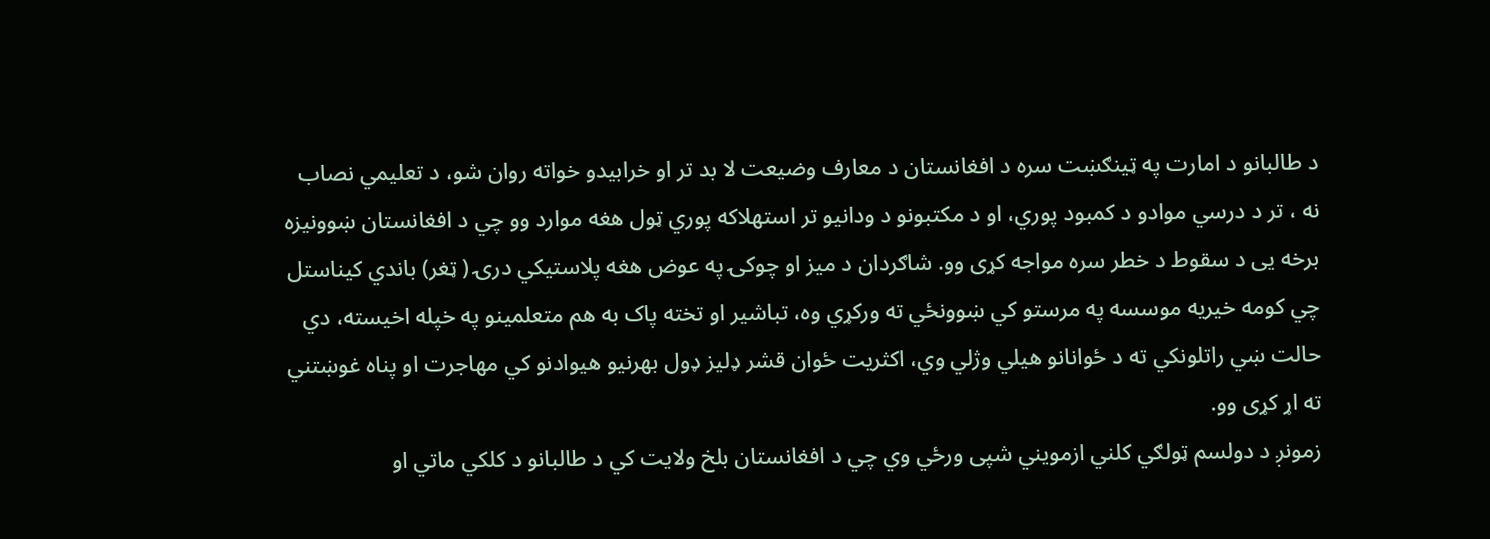د طالبانو د امارت په ټینګښت سره د افغانستان د معارف وضیعت لا بد تر او خرابیدو خواته روان شو، د تعلیمي نصاب نه ، تر د درسي موادو د کمبود پوري، او د مکتبونو د ودانیو تر استهلاکه پوري ټول هغه موارد وو چي د افغانستان ښوونیزه برخه يی د سقوط د خطر سره مواجه کړی وو. شاګردان د میز او چوکۍ په عوض هغه پلاستیکي درۍ ( ټغر) باندي کیناستل چي کومه خیریه موسسه په مرستو کي ښوونځي ته ورکړي وه، تباشیر او تخته پاک به هم متعلمینو په خپله اخیسته، دي حالت ښي راتلونکي ته د ځوانانو هیلي وژلي وي، اکثریت ځوان قشر ډلیز ډول بهرنیو هیوادنو کي مهاجرت او پناه غوښتني ته اړ کړی وو.
زمونږ د دولسم ټولګي کلني ازمویني شپی ورځي وي چي د افغانستان بلخ ولایت کي د طالبانو د کلکي ماتي او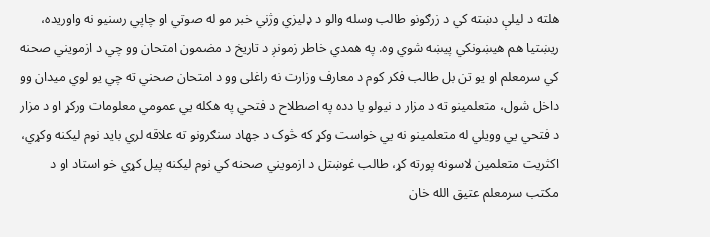هلته د لیلې دښته کي د زرګونو طالب وسله والو د ډلیزي وژني خبر مو له صوتي او چاپي رسنیو نه واوریده، ریښتیا هم هیښونکي پیښه شوي وه. په همدي خاطر زمونږ د تاریخ د مضمون امتحان وو چي د ازمویني صحنه کي سرمعلم او یو تن بل طالب فکر کوم د معارف وزارت نه راغلی وو د امتحان صحني ته چي یو لوي میدان وو داخل شول، متعلمینو ته د مزار د نیولو یا دده په اصطلاح د فتحي په هکله يي عمومي معلومات ورکړ او د مزار د فتحي يي وویلي له متعلمینو نه یي خواست وکړ که څوک د جهاد سنګرونو ته علاقه لري باید نوم لیکنه وکړي، اکثریت متعلمین لاسونه پورته کړ، طالب غوښتل د ازمویني صحنه کي نوم لیکنه پیل کړي خو استاد او د مکتب سرمعلم عتیق الله خان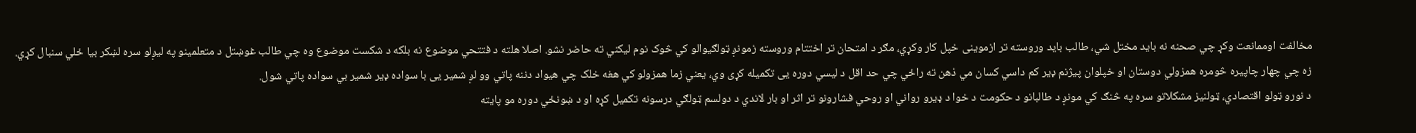مخالفت اوممانعت وکړ چي صحنه نه باید مختل شي، طالب باید وروسته تر ازموینی خپل کار وکړي، مګر د امتحان تر اختتام وروسته زمونږ ټولګیوالو کي څوک نوم لیکني ته حاضر نشو. اصلا هلته د فتتحي موضوع نه بلکه د شکست موضوع وه چي طالب غوښتل د متعلمینو په لیږلو سره لښکر بیا ځلي سنبال کړي.
زه چي چهار چاپیره څومره همزولي دوستان او خپلوان پیژنم ډیر کم داسي کسان مي ذهن ته راځي چي حد اقل د لیسي دوره يی تکمیله کړی وي، یعني زما همزولو کي هغه خلک چي هیواد دننه پاتي وو لږ شمیر يی با سواده ډير شمیر بي سواده پاتي شول.
د نورو ټولو اقتصادي، ټولنیز مشکلاتو سره په څنګ کي مونږ د طالبانو د حکومت د خوا د ډيرو رواني او روحي فشارونو تر اثر او بار لاندي د دولسم ټولګي درسونه تکمیل کړه او د ښونځي دوره مو پایته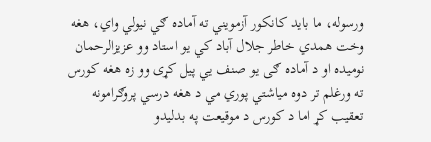ورسوله، ما باید کانکور آزمویني ته آماده ګي نیولي واي، هغه وخت همدي خاطر جلال آباد کي یو استاد وو عزیزالرحمان نومیده او د آماده ګی یو صنف يي پیل کړی وو زه هغه کورس ته ورغلم تر دوه میاشتي پوري مي د هغه درسي پروګرامونه تعقیب کړ اما د کورس د موقیعت په بدلیدو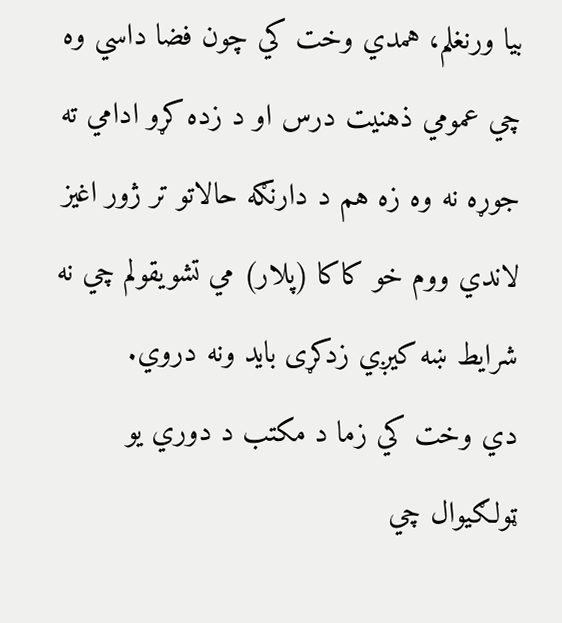بیا ورنغلم، همدي وخت کي چون فضا داسي وه چي عمومي ذهنیت درس او د زده کړو ادامي ته جوړه نه وه زه هم د دارنګه حالاتو تر ژور اغیز لاندي ووم خو کاکا (پلار) مي تشویقولم چي نه شرایط ښه کیږي زدکړی باید ونه دروي.
دي وخت کي زما د مکتب د دوري یو ټولګیوال چي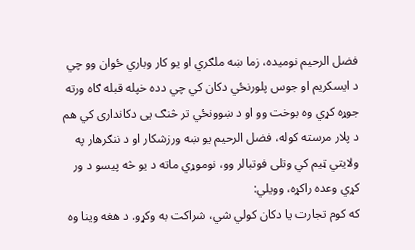فضل الرحیم نومیده، زما ښه ملګري او یو کار وباري ځوان وو چي د ایسکریم او جوس پلورنځي دکان کي چي دده خپله قبله ګاه ورته جوړه کړي وه بوخت وو او د ښوونځي تر څنګ يی دکانداری کي هم د پلار مرسته کوله، فضل الرحیم یو ښه ورزشکار او د ننګرهار په ولایتي ټیم کي وتلی فوتبالر وو، نوموړي ماته د یو څه پیسو د ور کړي وعده راکړه، وویلي:
که کوم تجارت یا دکان کولي شي، شراکت به وکړو. د هغه وینا وه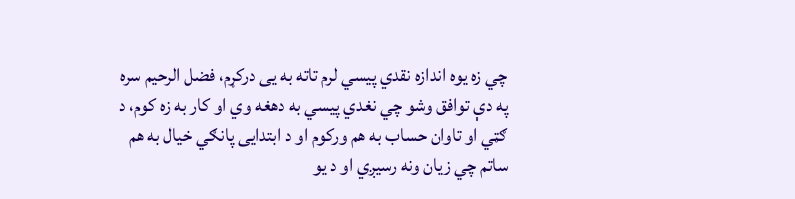چي زه یوه اندازه نقدي پیسي لرم تاته به يی درکړم، فضل الرحیم سره په دې توافق وشو چي نغدي پیسي به دهغه وي او کار به زه کوم، د ګټي او تاوان حساب به هم ورکوم او د ابتدايی پانګي خیال به هم ساتم چي زیان ونه رسیږي او د یو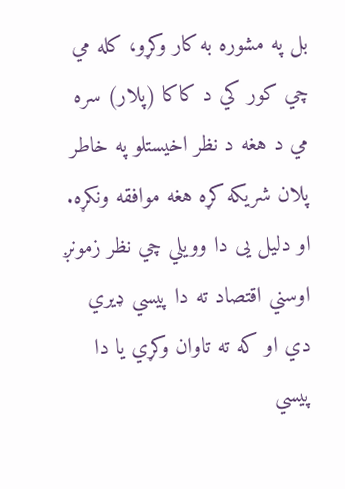بل په مشوره به کار وکړو، کله مي چي کور کي د کاکا (پلار) سره مي د هغه د نظر اخیستلو په خاطر پلان شریکه کړه هغه موافقه ونکړه. او دلیل يی دا وویلي چي نظر زمونږ اوسني اقتصاد ته دا پیسي ډيري دي او که ته تاوان وکړي یا دا پیسي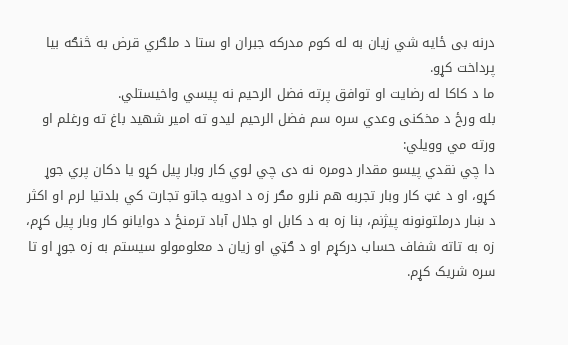درنه بی ځايه شي زیان به له کوم مدرکه جبران او ستا د ملګري قرض به څنګه بیا پرداخت کړو.
ما د کاکا له رضایت او توافق پرته فضل الرحیم نه پیسي واخیستلي.
بله ورځ د مخکنی وعدي سره سم فضل الرحیم لیدو ته امیر شهید باغ ته ورغلم او ورته مي وویلي:
دا چي نقدي پیسو مقدار دومره نه دی چي لوي کار وبار پیل کړو یا دکان پري جوړ کړو، او د غټ کار وبار تجربه هم نلرو مګر زه د ادویه جاتو تجارت کي بلدتیا لرم او اکثر د ښار درملتونونه پیژنم، بنا زه به د کابل او جلال آباد ترمنځ د دوایانو کار وبار پیل کړم، زه به تاته شفاف حساب درکړم او د ګټي او زیان د معلومولو سیستم به زه جوړ او تا سره شریک کړم.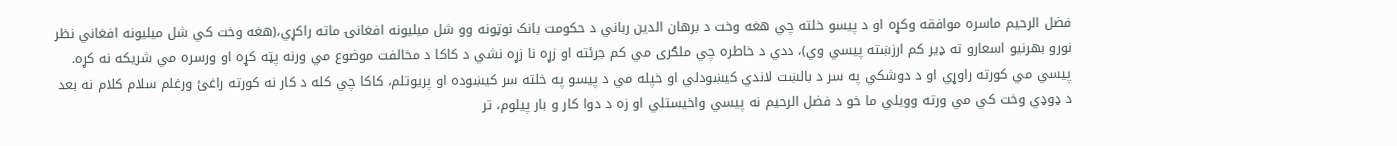فضل الرحیم ماسره موافقه وکړه او د پیسو خلته چي هغه وخت د برهان الدین رباني د حکومت بانک نوټونه وو شل میلیونه افغانۍ ماته راکړي،(هغه وخت کي شل میلیونه افغاني نظر نورو بهرنیو اسعارو ته ډیر کم ارزښته پیسي وي)، ددي د خاطره چي ملګری مي کم جرئته او زړه نا زړه نشي د کاکا د مخالفت موضوع مي ورنه پټه کړه او ورسره مي شریکه نه کړه. پیسي مي کورته راوړي او د دوشکي په سر د بالښت لاندي کیښودلي او خپله مي د پیسو په خلته سر کیښوده او پریوتلم، کاکا چي کله د کار نه کورته راغئ ورغلم سلام کلام نه بعد د ډوډي وخت کي مي ورته وویلي ما خو د فضل الرحیم نه پیسي واخیستلي او زه د دوا کار و بار پیلوم، تر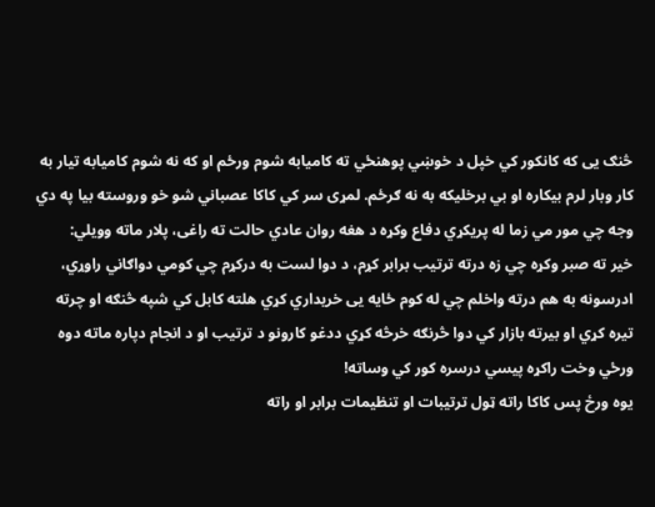څنګ يی که کانکور کي خپل د خوښي پوهنځي ته کامیابه شوم ورځم او که نه شوم کامیابه تیار به کار وبار لرم بیکاره او بي برخلیکه به نه ګرځم. لمړی سر کي کاکا عصباني شو خو وروسته بیا په دي وجه چي مور مي زما له پریکړي دفاع وکړه د هغه روان عادي حالت ته راغی، پلار ماته وویلي:
خیر ته صبر وکړه چي زه درته ترتیب برابر کړم، د دوا لست به درکړم چي کومي دواګاني راوړي، ادرسونه به هم درته واخلم چي له کوم ځایه يی خریداري کړي هلته کابل کي شپه څنګه او چرته تیره کړي او بیرته بازار کي دوا څرنګه خرڅه کړي ددغو کارونو د ترتیب او د انجام دپاره ماته دوه ورځي وخت راکړه پیسي درسره کور کي وساته!
یوه ورځ پس کاکا راته ټول ترتیبات او تنظیمات برابر او راته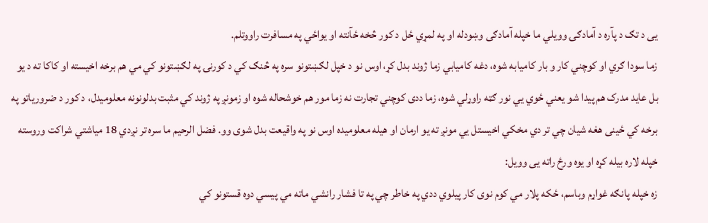يی د تګ د پآره د آمادګۍ وویلي ما خپله آمادګی وښودله او په لمړي ځل د کور څخه ځآنته او یواځي په مسافرت راووتلم.
زما سودا ګري او کوچني کار و بار کامیابه شوه، دغه کامیابي زما ژوند بدل کړ، اوس نو د خپل لګښتونو سره په څنګ کي د کورنۍ په لګښتونو کي مي هم برخه اخیسته او کاکا ته د یو بل عاید مدرک هم پیدا شو یعني ځوي يي نور ګټه راوړلي شوه، زما ددی کوچني تجارت نه زما مور هم خوشحاله شوه او زمونږ په ژوند کي مثبت بدلونونه معلومیدل، د کور د ضروریاتو په برخه کي ځینی هغه شیان چي تر دي مخکي اخیستل يي مونږ ته یو ارمان او هیله معلومیده اوس نو په واقیعت بدل شوی وو. فضل الرحیم ما سره تر نږدي 18 میاشتي شراکت وروسته خپله لاره بیله کړه او یوه ورځ راته يی وویل:
زه خپله پانګه غواړم وباسم، ځکه پلار مي کوم نوی کار پیلوي ددي په خاطر چي په تا فشار رانشي ماته مي پیسي دوه قستونو کي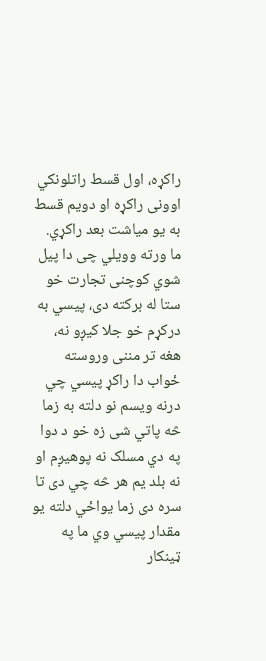راکړه، اول قسط راتلونکي اوونی راکړه او دویم قسط به یو میاشت بعد راکړي.
ما ورته وویلي چی دا پیل شوي کوچنی تجارت خو ستا له برکته دی، پیسي به درکړم خو جلا کیږو نه، هغه تر مننی وروسته ځواب دا راکړ پیسي چي درنه ویسم نو دلته به زما څه پاتي شی زه خو د دوا په دي مسلک نه پوهیږم او نه بلد یم هر څه چي دی تا سره دی زما یواځي دلته یو مقدار پیسي وي ما په ټینکار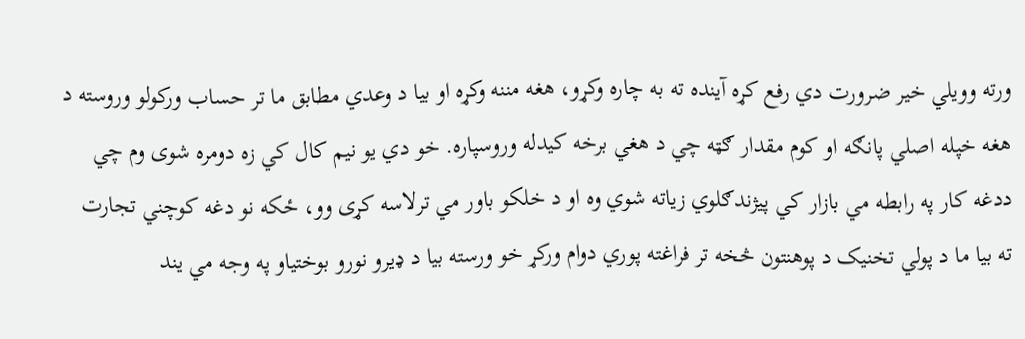ورته وویلي خیر ضرورت دي رفع کړه آينده ته به چاره وکړو، هغه مننه وکړه او بیا د وعدي مطابق ما تر حساب ورکولو وروسته د هغه خپله اصلي پانګه او کوم مقدار ګټه چي د هغي برخه کیدله وروسپاره. خو دي یو نیم کال کي زه دومره شوی وم چي ددغه کار په رابطه مي بازار کي پیژندګلوي زیاته شوي وه او د خلکو باور مي ترلاسه کړی وو، ځکه نو دغه کوچني تجارت ته بیا ما د پولي تخنیک د پوهنتون څخه تر فراغته پوري دوام ورکړ خو ورسته بیا د ډیرو نورو بوختیاو په وجه مي یند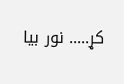کړ..... نور بیا